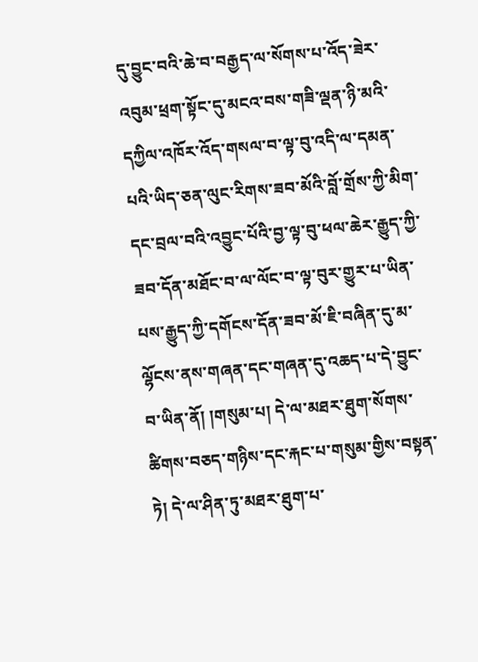དུ་བྱུང་བའི་ཆེ་བ་བརྒྱད་ལ་སོགས་པ་འོད་ཟེར་འབུམ་ཕྲག་སྟོང་དུ་མངའ་བས་གཟི་ལྡན་ཉི་མའི་དཀྱིལ་འཁོར་འོད་གསལ་བ་ལྟ་བུ་འདི་ལ་དམན་པའི་ཡིད་ཅན་ལུང་རིགས་ཟབ་མོའི་བློ་གྲོས་ཀྱི་མིག་དང་བྲལ་བའི་འབྱུང་པོའི་བྱ་ལྟ་བུ་ཕལ་ཆེར་རྒྱུད་ཀྱི་ཟབ་དོན་མཐོང་བ་ལ་ལོང་བ་ལྟ་བུར་གྱུར་པ་ཡིན་པས་རྒྱུད་ཀྱི་དགོངས་དོན་ཟབ་མོ་ཇི་བཞིན་དུ་མ་ལྷོངས་ནས་གཞན་དང་གཞན་དུ་འཆད་པ་དེ་བྱུང་བ་ཡིན་ནོ། །གསུམ་པ། དེ་ལ་མཐར་ཐུག་སོགས་ཚིགས་བཅད་གཉིས་དང་རྐང་པ་གསུམ་གྱིས་བསྟན་ཏེ། དེ་ལ་ཤིན་ཏུ་མཐར་ཐུག་པ་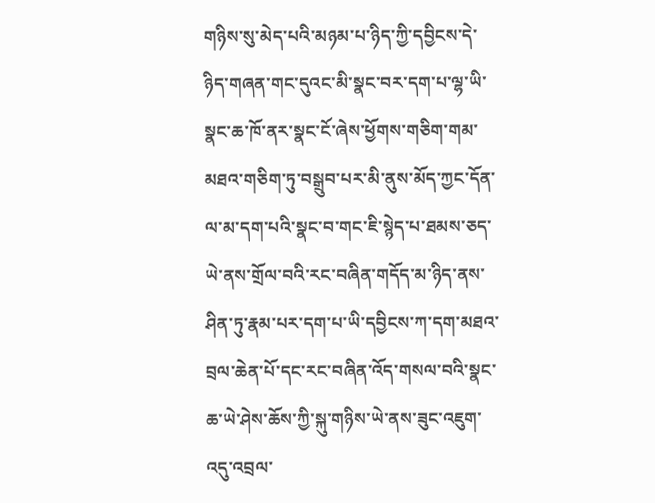གཉིས་སུ་མེད་པའི་མཉམ་པ་ཉིད་ཀྱི་དབྱིངས་དེ་ཉིད་གཞན་གང་དུའང་མི་སྣང་བར་དག་པ་ལྷ་ཡི་སྣང་ཆ་ཁོ་ནར་སྣང་ངོ་ཞེས་ཕྱོགས་གཅིག་གམ་མཐའ་གཅིག་ཏུ་བསྒྲུབ་པར་མི་ནུས་མོད་ཀྱང་དོན་ལ་མ་དག་པའི་སྣང་བ་གང་ཇི་སྙེད་པ་ཐམས་ཅད་ཡེ་ནས་གྲོལ་བའི་རང་བཞིན་གདོད་མ་ཉིད་ནས་ཤིན་ཏུ་རྣམ་པར་དག་པ་ཡི་དབྱིངས་ཀ་དག་མཐའ་བྲལ་ཆེན་པོ་དང་རང་བཞིན་འོད་གསལ་བའི་སྣང་ཆ་ཡེ་ཤེས་ཆོས་ཀྱི་སྐུ་གཉིས་ཡེ་ནས་ཟུང་འཇུག་འདུ་འབྲལ་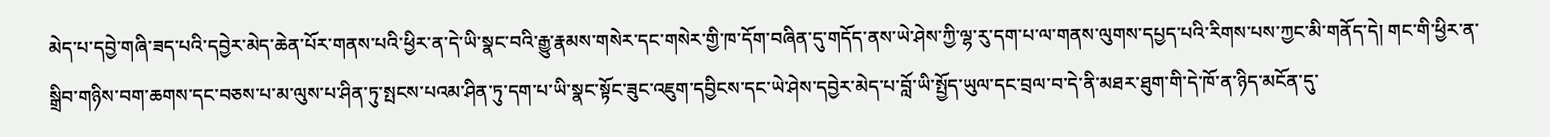མེད་པ་དབྱེ་གཞི་ཟད་པའི་དབྱེར་མེད་ཆེན་པོར་གནས་པའི་ཕྱིར་ན་དེ་ཡི་སྣང་བའི་རྒྱུ་རྣམས་གསེར་དང་གསེར་གྱི་ཁ་དོག་བཞིན་དུ་གདོད་ནས་ཡེ་ཤེས་ཀྱི་ལྷ་རུ་དག་པ་ལ་གནས་ལུགས་དཔྱད་པའི་རིགས་པས་ཀྱང་མི་གནོད་དེ། གང་གི་ཕྱིར་ན་སྒྲིབ་གཉིས་བག་ཆགས་དང་བཅས་པ་མ་ལུས་པ་ཤིན་ཏུ་སྤངས་པའམ་ཤིན་ཏུ་དག་པ་ཡི་སྣང་སྟོང་ཟུང་འཇུག་དབྱིངས་དང་ཡེ་ཤེས་དབྱེར་མེད་པ་བློ་ཡི་སྤྱོད་ཡུལ་དང་བྲལ་བ་དེ་ནི་མཐར་ཐུག་གི་དེ་ཁོ་ན་ཉིད་མངོན་དུ་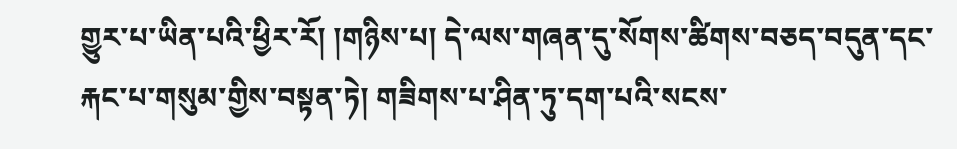གྱུར་པ་ཡིན་པའི་ཕྱིར་རོ། །གཉིས་པ། དེ་ལས་གཞན་དུ་སོགས་ཚིགས་བཅད་བདུན་དང་རྐང་པ་གསུམ་གྱིས་བསྟན་ཏེ། གཟིགས་པ་ཤིན་ཏུ་དག་པའི་སངས་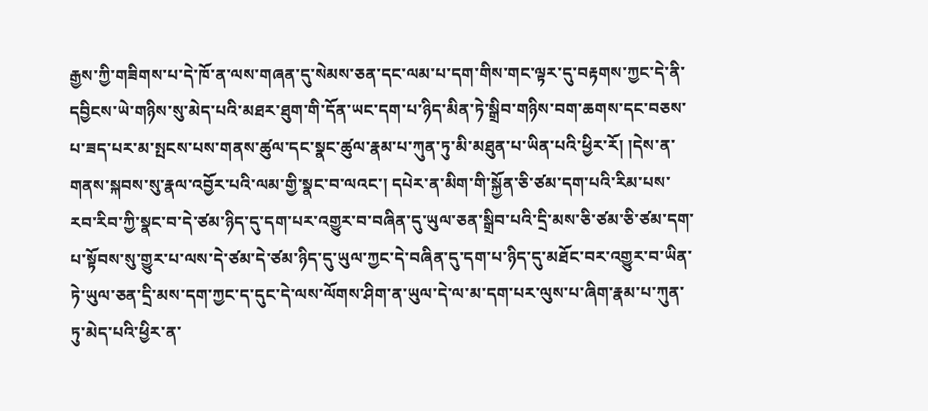རྒྱས་ཀྱི་གཟིགས་པ་དེ་ཁོ་ན་ལས་གཞན་དུ་སེམས་ཅན་དང་ལམ་པ་དག་གིས་གང་ལྟར་དུ་བརྟགས་ཀྱང་དེ་ནི་དབྱིངས་ཡེ་གཉིས་སུ་མེད་པའི་མཐར་ཐུག་གི་དོན་ཡང་དག་པ་ཉིད་མིན་ཏེ་སྒྲིབ་གཉིས་བག་ཆགས་དང་བཅས་པ་ཟད་པར་མ་སྤངས་པས་གནས་ཚུལ་དང་སྣང་ཚུལ་རྣམ་པ་ཀུན་ཏུ་མི་མཐུན་པ་ཡིན་པའི་ཕྱིར་རོ། །དེས་ན་གནས་སྐབས་སུ་རྣལ་འབྱོར་པའི་ལམ་གྱི་སྣང་བ་ལའང་། དཔེར་ན་མིག་གི་སྐྱོན་ཅི་ཙམ་དག་པའི་རིམ་པས་རབ་རིབ་ཀྱི་སྣང་བ་དེ་ཙམ་ཉིད་དུ་དག་པར་འགྱུར་བ་བཞིན་དུ་ཡུལ་ཅན་སྒྲིབ་པའི་དྲི་མས་ཅི་ཙམ་ཅི་ཙམ་དག་པ་སྟོབས་སུ་གྱུར་པ་ལས་དེ་ཙམ་དེ་ཙམ་ཉིད་དུ་ཡུལ་ཀྱང་དེ་བཞིན་དུ་དག་པ་ཉིད་དུ་མཐོང་བར་འགྱུར་བ་ཡིན་ཏེ་ཡུལ་ཅན་དྲི་མས་དག་ཀྱང་ད་དུང་དེ་ལས་ལོགས་ཤིག་ན་ཡུལ་དེ་ལ་མ་དག་པར་ལུས་པ་ཞིག་རྣམ་པ་ཀུན་ཏུ་མེད་པའི་ཕྱིར་ན་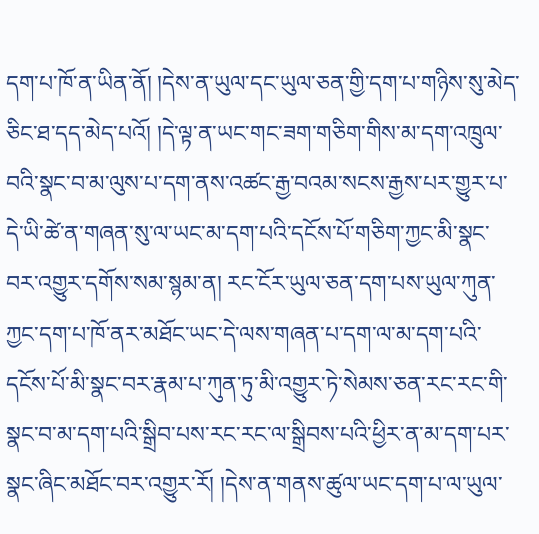དག་པ་ཁོ་ན་ཡིན་ནོ། །དེས་ན་ཡུལ་དང་ཡུལ་ཅན་གྱི་དག་པ་གཉིས་སུ་མེད་ཅིང་ཐ་དད་མེད་པའོ། །དེ་ལྟ་ན་ཡང་གང་ཟག་གཅིག་གིས་མ་དག་འཁྲུལ་བའི་སྣང་བ་མ་ལུས་པ་དག་ནས་འཚང་རྒྱ་བའམ་སངས་རྒྱས་པར་གྱུར་པ་དེ་ཡི་ཚེ་ན་གཞན་སུ་ལ་ཡང་མ་དག་པའི་དངོས་པོ་གཅིག་ཀྱང་མི་སྣང་བར་འགྱུར་དགོས་སམ་སྙམ་ན། རང་ངོར་ཡུལ་ཅན་དག་པས་ཡུལ་ཀུན་ཀྱང་དག་པ་ཁོ་ནར་མཐོང་ཡང་དེ་ལས་གཞན་པ་དག་ལ་མ་དག་པའི་དངོས་པོ་མི་སྣང་བར་རྣམ་པ་ཀུན་ཏུ་མི་འགྱུར་ཏེ་སེམས་ཅན་རང་རང་གི་སྣང་བ་མ་དག་པའི་སྒྲིབ་པས་རང་རང་ལ་སྒྲིབས་པའི་ཕྱིར་ན་མ་དག་པར་སྣང་ཞིང་མཐོང་བར་འགྱུར་རོ། །དེས་ན་གནས་ཚུལ་ཡང་དག་པ་ལ་ཡུལ་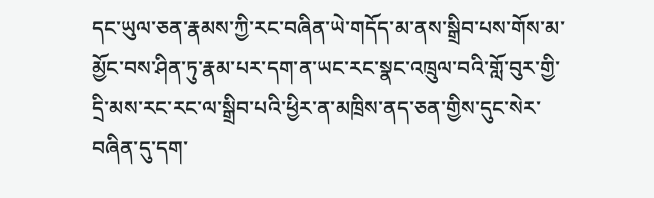དང་ཡུལ་ཅན་རྣམས་ཀྱི་རང་བཞིན་ཡེ་གདོད་མ་ནས་སྒྲིབ་པས་གོས་མ་མྱོང་བས་ཤིན་ཏུ་རྣམ་པར་དག་ན་ཡང་རང་སྣང་འཁྲུལ་བའི་གློ་བུར་གྱི་དྲི་མས་རང་རང་ལ་སྒྲིབ་པའི་ཕྱིར་ན་མཁྲིས་ནད་ཅན་གྱིས་དུང་སེར་བཞིན་དུ་དག་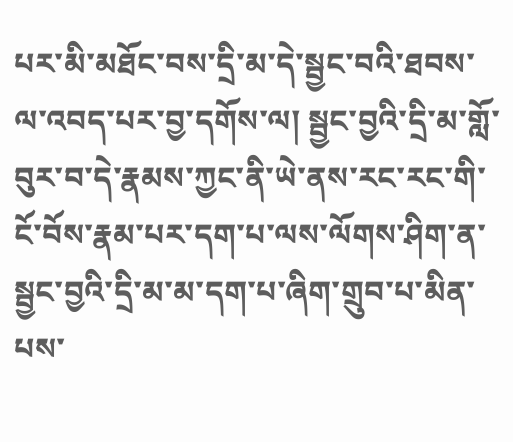པར་མི་མཐོང་བས་དྲི་མ་དེ་སྦྱང་བའི་ཐབས་ལ་འབད་པར་བྱ་དགོས་ལ། སྦྱང་བྱའི་དྲི་མ་གློ་བུར་བ་དེ་རྣམས་ཀྱང་ནི་ཡེ་ནས་རང་རང་གི་ངོ་བོས་རྣམ་པར་དག་པ་ལས་ལོགས་ཤིག་ན་སྦྱང་བྱའི་དྲི་མ་མ་དག་པ་ཞིག་གྲུབ་པ་མིན་པས་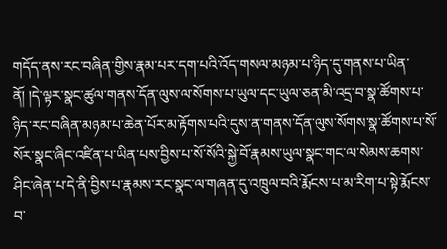གདོད་ནས་རང་བཞིན་གྱིས་རྣམ་པར་དག་པའི་འོད་གསལ་མཉམ་པ་ཉིད་དུ་གནས་པ་ཡིན་ནོ། །དེ་ལྟར་སྣང་ཚུལ་གནས་དོན་ལུས་ལ་སོགས་པ་ཡུལ་དང་ཡུལ་ཅན་མི་འདྲ་བ་སྣ་ཚོགས་པ་ཉིད་རང་བཞིན་མཉམ་པ་ཆེན་པོར་མ་རྟོགས་པའི་དུས་ན་གནས་དོན་ལུས་སོགས་སྣ་ཚོགས་པ་སོ་སོར་སྣང་ཞིང་འཛིན་པ་ཡིན་པས་བྱིས་པ་སོ་སོའི་སྐྱེ་བོ་རྣམས་ཡུལ་སྣང་གང་ལ་སེམས་ཆགས་ཤིང་ཞེན་པ་དེ་ནི་བྱིས་པ་རྣམས་རང་སྣང་ལ་གཞན་དུ་འཁྲུལ་བའི་རྨོངས་པ་མ་རིག་པ་སྟེ་རྨོངས་བ་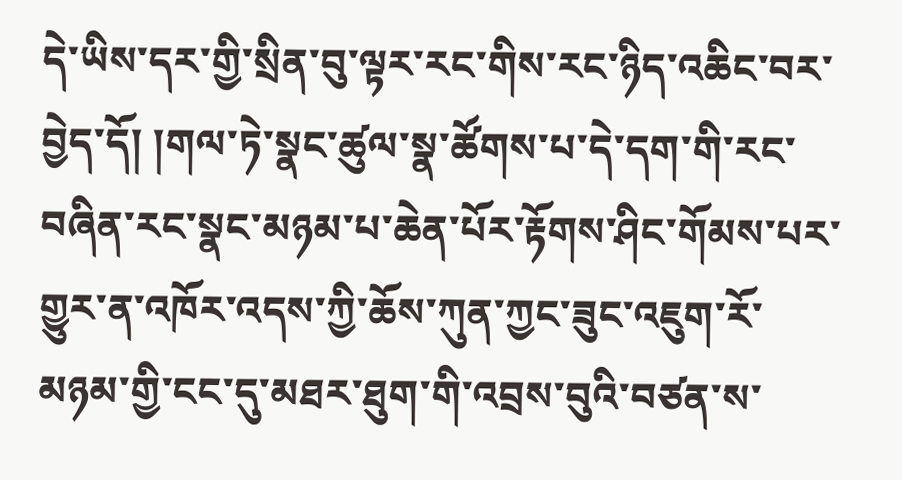དེ་ཡིས་དར་གྱི་སྲིན་བུ་ལྟར་རང་གིས་རང་ཉིད་འཆིང་བར་བྱེད་དོ། །གལ་ཏེ་སྣང་ཚུལ་སྣ་ཚོགས་པ་དེ་དག་གི་རང་བཞིན་རང་སྣང་མཉམ་པ་ཆེན་པོར་རྟོགས་ཤིང་གོམས་པར་གྱུར་ན་འཁོར་འདས་ཀྱི་ཆོས་ཀུན་ཀྱང་ཟུང་འཇུག་རོ་མཉམ་གྱི་ངང་དུ་མཐར་ཐུག་གི་འབྲས་བུའི་བཙན་ས་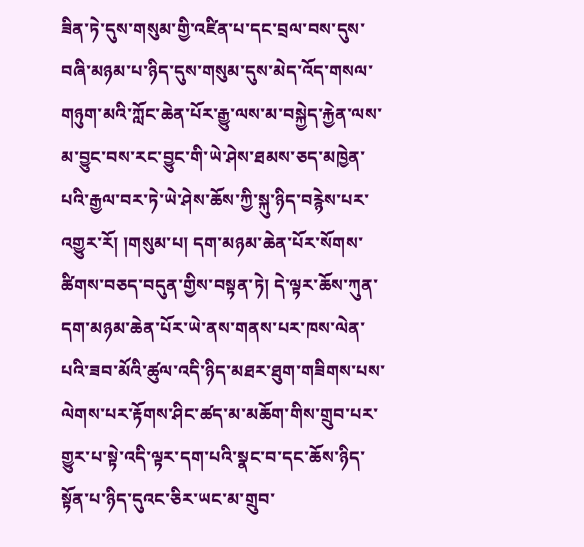ཟིན་ཏེ་དུས་གསུམ་གྱི་འཛིན་པ་དང་བྲལ་བས་དུས་བཞི་མཉམ་པ་ཉིད་དུས་གསུམ་དུས་མེད་འོད་གསལ་གཉུག་མའི་ཀློང་ཆེན་པོར་རྒྱུ་ལས་མ་བསྐྱེད་རྐྱེན་ལས་མ་བྱུང་བས་རང་བྱུང་གི་ཡེ་ཤེས་ཐམས་ཅད་མཁྱེན་པའི་རྒྱལ་བར་ཏེ་ཡེ་ཤེས་ཆོས་ཀྱི་སྐུ་ཉིད་བརྙེས་པར་འགྱུར་རོ། །གསུམ་པ། དག་མཉམ་ཆེན་པོར་སོགས་ཚིགས་བཅད་བདུན་གྱིས་བསྟན་ཏེ། དེ་ལྟར་ཆོས་ཀུན་དག་མཉམ་ཆེན་པོར་ཡེ་ནས་གནས་པར་ཁས་ལེན་པའི་ཟབ་མོའི་ཚུལ་འདི་ཉིད་མཐར་ཐུག་གཟིགས་པས་ལེགས་པར་རྟོགས་ཤིང་ཚད་མ་མཆོག་གིས་གྲུབ་པར་གྱུར་པ་སྟེ་འདི་ལྟར་དག་པའི་སྣང་བ་དང་ཆོས་ཉིད་སྟོན་པ་ཉིད་དུའང་ཅིར་ཡང་མ་གྲུབ་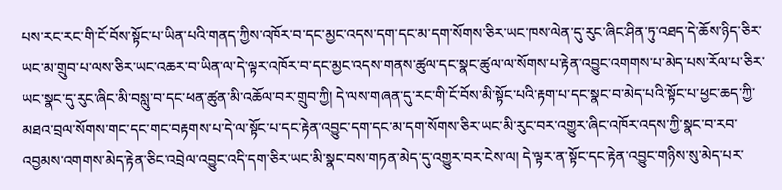པས་རང་རང་གི་ངོ་བོས་སྟོང་པ་ཡིན་པའི་གནད་ཀྱིས་འཁོར་བ་དང་མྱང་འདས་དག་དང་མ་དག་སོགས་ཅིར་ཡང་ཁས་ལེན་དུ་རུང་ཞིང་ཤིན་ཏུ་འཐད་དེ་ཆོས་ཉིད་ཅིར་ཡང་མ་གྲུབ་པ་ལས་ཅིར་ཡང་འཆར་བ་ཡིན་ལ་དེ་ལྟར་འཁོར་བ་དང་མྱང་འདས་གནས་ཚུལ་དང་སྣང་ཚུལ་ལ་སོགས་པ་རྟེན་འབྱུང་འགགས་པ་མེད་པས་རོལ་པ་ཅིར་ཡང་སྣང་དུ་རུང་ཞིང་མི་བསླུ་བ་དང་ཕན་ཚུན་མི་འཆོལ་བར་གྲུབ་ཀྱི། དེ་ལས་གཞན་དུ་རང་གི་ངོ་བོས་མི་སྟོང་པའི་རྟག་པ་དང་སྣང་བ་མེད་པའི་སྟོང་པ་ཕྱང་ཆད་ཀྱི་མཐའ་བྲལ་སོགས་གང་དང་གང་བརྟགས་པ་དེ་ལ་སྟོང་པ་དང་རྟེན་འབྱུང་དག་དང་མ་དག་སོགས་ཅིར་ཡང་མི་རུང་བར་འགྱུར་ཞིང་འཁོར་འདས་ཀྱི་སྣང་བ་རབ་འབྱམས་འགགས་མེད་རྟེན་ཅིང་འབྲེལ་འབྱུང་འདི་དག་ཅིར་ཡང་མི་སྣང་བས་གཏན་མེད་དུ་འགྱུར་བར་ངེས་ལ། དེ་ལྟར་ན་སྟོང་དང་རྟེན་འབྱུང་གཉིས་སུ་མེད་པར་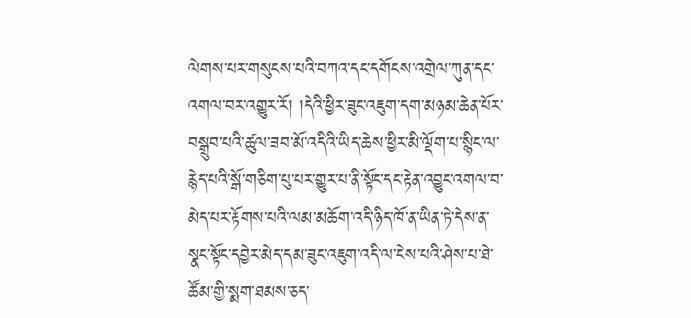ལེགས་པར་གསུངས་པའི་བཀའ་དང་དགོངས་འགྲེལ་ཀུན་དང་འགལ་བར་འགྱུར་རོ། །དེའི་ཕྱིར་ཟུང་འཇུག་དག་མཉམ་ཆེན་པོར་བསྒྲུབ་པའི་ཚུལ་ཟབ་མོ་འདིའི་ཡིད་ཆེས་ཕྱིར་མི་ལྡོག་པ་སྙིང་ལ་རྙེད་པའི་སྒོ་གཅིག་པུ་པར་གྱུར་པ་ནི་སྟོང་དང་རྟེན་འབྱུང་འགལ་བ་མེད་པར་རྟོགས་པའི་ལམ་མཆོག་འདི་ཉིད་ཁོ་ན་ཡིན་ཏེ་དེས་ན་སྣང་སྟོང་དབྱེར་མེད་དམ་ཟུང་འཇུག་འདི་ལ་ངེས་པའི་ཤེས་པ་ཐེ་ཚོམ་གྱི་སྨག་ཐམས་ཅད་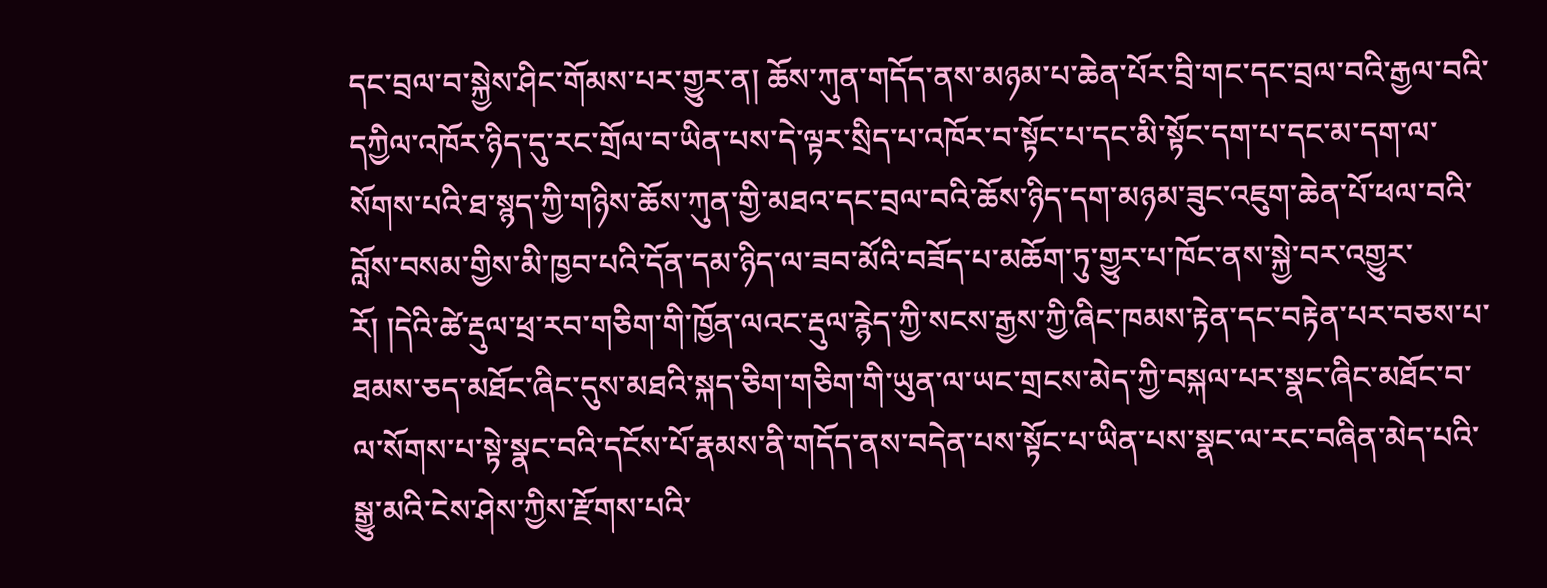དང་བྲལ་བ་སྐྱེས་ཤིང་གོམས་པར་གྱུར་ན། ཆོས་ཀུན་གདོད་ནས་མཉམ་པ་ཆེན་པོར་བྲི་གང་དང་བྲལ་བའི་རྒྱལ་བའི་དཀྱིལ་འཁོར་ཉིད་དུ་རང་གྲོལ་བ་ཡིན་པས་དེ་ལྟར་སྲིད་པ་འཁོར་བ་སྟོང་པ་དང་མི་སྟོང་དག་པ་དང་མ་དག་ལ་སོགས་པའི་ཐ་སྙད་ཀྱི་གཉིས་ཆོས་ཀུན་གྱི་མཐའ་དང་བྲལ་བའི་ཆོས་ཉིད་དག་མཉམ་ཟུང་འཇུག་ཆེན་པོ་ཕལ་བའི་བློས་བསམ་གྱིས་མི་ཁྱབ་པའི་དོན་དམ་ཉིད་ལ་ཟབ་མོའི་བཟོད་པ་མཆོག་ཏུ་གྱུར་པ་ཁོང་ནས་སྐྱེ་བར་འགྱུར་རོ། །དེའི་ཚེ་རྡུལ་ཕྲ་རབ་གཅིག་གི་ཁྱོན་ལའང་རྡུལ་རྙེད་ཀྱི་སངས་རྒྱས་ཀྱི་ཞིང་ཁམས་རྟེན་དང་བརྟེན་པར་བཅས་པ་ཐམས་ཅད་མཐོང་ཞིང་དུས་མཐའི་སྐད་ཅིག་གཅིག་གི་ཡུན་ལ་ཡང་གྲངས་མེད་ཀྱི་བསྐལ་པར་སྣང་ཞིང་མཐོང་བ་ལ་སོགས་པ་སྟེ་སྣང་བའི་དངོས་པོ་རྣམས་ནི་གདོད་ནས་བདེན་པས་སྟོང་པ་ཡིན་པས་སྣང་ལ་རང་བཞིན་མེད་པའི་སྒྱུ་མའི་ངེས་ཤེས་ཀྱིས་རྫོགས་པའི་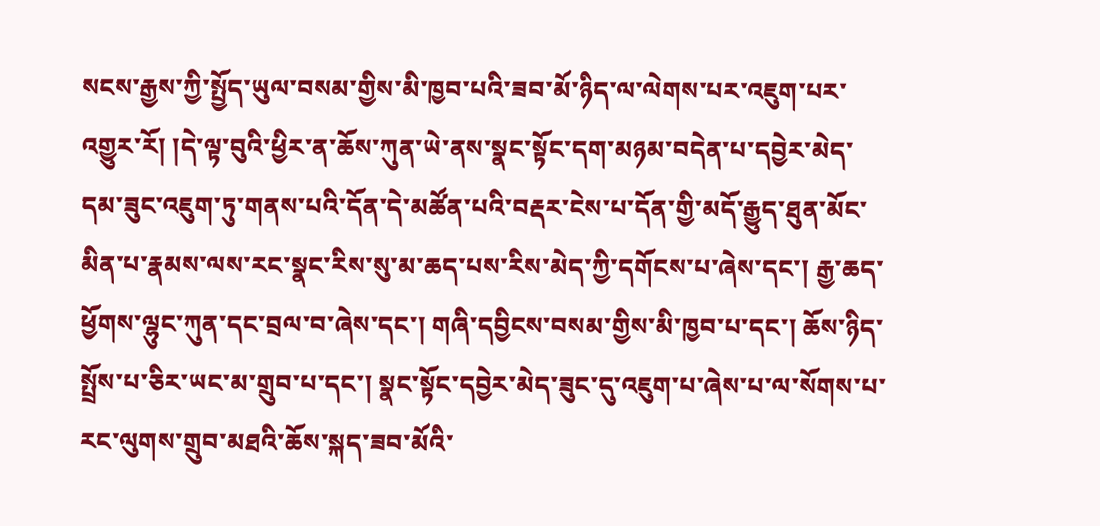སངས་རྒྱས་ཀྱི་སྤྱོད་ཡུལ་བསམ་གྱིས་མི་ཁྱབ་པའི་ཟབ་མོ་ཉིད་ལ་ལེགས་པར་འཇུག་པར་འགྱུར་རོ། །དེ་ལྟ་བུའི་ཕྱིར་ན་ཆོས་ཀུན་ཡེ་ནས་སྣང་སྟོང་དག་མཉམ་བདེན་པ་དབྱེར་མེད་དམ་ཟུང་འཇུག་ཏུ་གནས་པའི་དོན་དེ་མཚོན་པའི་བརྡར་ངེས་པ་དོན་གྱི་མདོ་རྒྱུད་ཐུན་མོང་མིན་པ་རྣམས་ལས་རང་སྣང་རིས་སུ་མ་ཆད་པས་རིས་མེད་ཀྱི་དགོངས་པ་ཞེས་དང་། རྒྱ་ཆད་ཕྱོགས་ལྷུང་ཀུན་དང་བྲལ་བ་ཞེས་དང་། གཞི་དབྱིངས་བསམ་གྱིས་མི་ཁྱབ་པ་དང་། ཆོས་ཉིད་སྤྲོས་པ་ཅིར་ཡང་མ་གྲུབ་པ་དང་། སྣང་སྟོང་དབྱེར་མེད་ཟུང་དུ་འཇུག་པ་ཞེས་པ་ལ་སོགས་པ་རང་ལུགས་གྲུབ་མཐའི་ཆོས་སྐད་ཟབ་མོའི་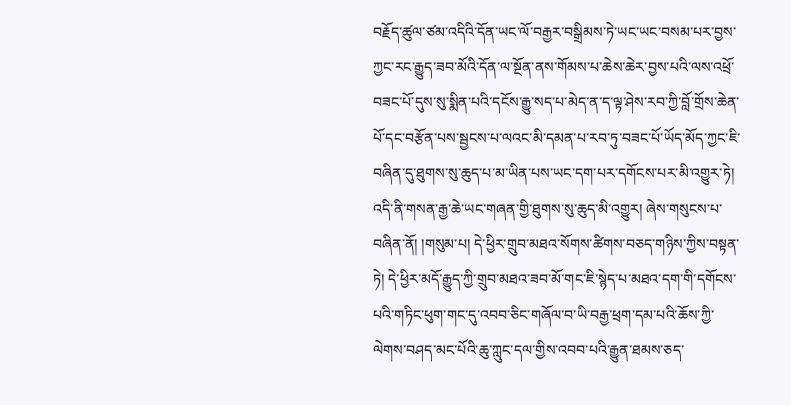བརྗོད་ཚུལ་ཙམ་འདིའི་དོན་ཡང་ལོ་བརྒྱར་བསྒྲིམས་ཏེ་ཡང་ཡང་བསམ་པར་བྱས་ཀྱང་རང་རྒྱུད་ཟབ་མོའི་དོན་ལ་སྔོན་ནས་གོམས་པ་ཆེས་ཆེར་བྱས་པའི་ལས་འཕྲོ་བཟང་པོ་དུས་སུ་སྨིན་པའི་དངོས་རྒྱུ་སད་པ་མེད་ན་ད་ལྟ་ཤེས་རབ་ཀྱི་བློ་གྲོས་ཆེན་པོ་དང་བརྩོན་པས་སྦྱངས་པ་ལའང་མི་དམན་པ་རབ་ཏུ་བཟང་པོ་ཡོད་མོད་ཀྱང་ཇི་བཞིན་དུ་ཐུགས་སུ་ཆུད་པ་མ་ཡིན་པས་ཡང་དག་པར་དགོངས་པར་མི་འགྱུར་ཏེ། འདི་ནི་གསན་རྒྱ་ཆེ་ཡང་གཞན་གྱི་ཐུགས་སུ་ཆུད་མི་འགྱུར། ཞེས་གསུངས་པ་བཞིན་ནོ། །གསུམ་པ། དེ་ཕྱིར་གྲུབ་མཐའ་སོགས་ཚིགས་བཅད་གཉིས་ཀྱིས་བསྟན་ཏེ། དེ་ཕྱིར་མདོ་རྒྱུད་ཀྱི་གྲུབ་མཐའ་ཟབ་མོ་གང་ཇི་སྙེད་པ་མཐའ་དག་གི་དགོངས་པའི་གཏིང་ཕུག་གང་དུ་འབབ་ཅིང་གཞོལ་བ་ཡི་བརྒྱ་ཕྲག་དམ་པའི་ཆོས་ཀྱི་ལེགས་བཤད་མང་པོའི་ཆུ་ཀླུང་དལ་གྱིས་འབབ་པའི་རྒྱུན་ཐམས་ཅད་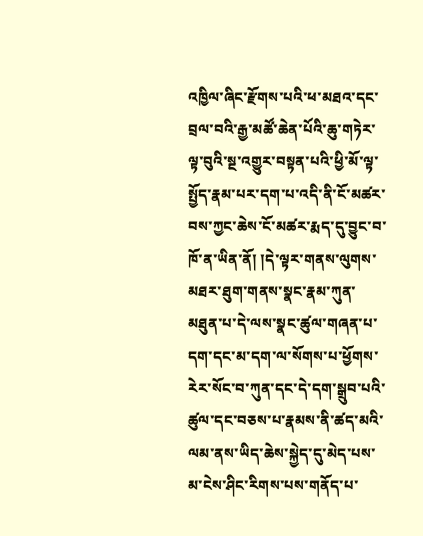འཁྱིལ་ཞིང་རྫོགས་པའི་ཕ་མཐའ་དང་བྲལ་བའི་རྒྱ་མཚོ་ཆེན་པོའི་ཆུ་གཏེར་ལྟ་བུའི་སྔ་འགྱུར་བསྟན་པའི་ཕྱི་མོ་ལྟ་སྤྱོད་རྣམ་པར་དག་པ་འདི་ནི་ངོ་མཚར་བས་ཀྱང་ཆེས་ངོ་མཚར་རྨད་དུ་བྱུང་བ་ཁོ་ན་ཡིན་ནོ། །དེ་ལྟར་གནས་ལུགས་མཐར་ཐུག་གནས་སྣང་རྣམ་ཀུན་མཐུན་པ་དེ་ལས་སྣང་ཚུལ་གཞན་པ་དག་དང་མ་དག་ལ་སོགས་པ་ཕྱོགས་རེར་སོང་བ་ཀུན་དང་དེ་དག་སྒྲུབ་པའི་ཚུལ་དང་བཅས་པ་རྣམས་ནི་ཚད་མའི་ལམ་ནས་ཡིད་ཆེས་སྐྱེད་དུ་མེད་པས་མ་ངེས་ཤིང་རིགས་པས་གནོད་པ་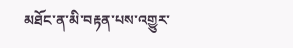མཐོང་ན་མི་བརྟན་པས་འགྱུར་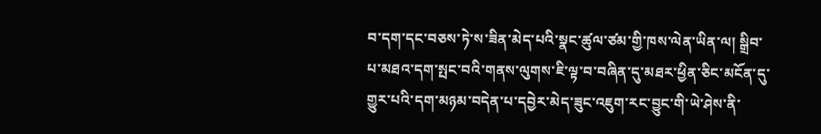བ་དག་དང་བཅས་ཏེ་ས་ཟིན་མེད་པའི་སྣང་ཚུལ་ཙམ་གྱི་ཁས་ལེན་ཡིན་ལ། སྒྲིབ་པ་མཐའ་དག་སྤང་བའི་གནས་ལུགས་ཇི་ལྟ་བ་བཞིན་དུ་མཐར་ཕྱིན་ཅིང་མངོན་དུ་གྱུར་པའི་དག་མཉམ་བདེན་པ་དབྱེར་མེད་ཟུང་འཇུག་རང་བྱུང་གི་ཡེ་ཤེས་ནི་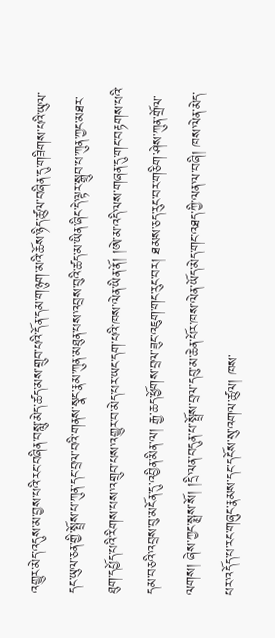འགྱུར་མེད་འདུས་མ་བྱས་པའི་རང་བཞིན་བསླུ་མེད་ཚད་མས་གྲུབ་པའི་དོན་དམ་གཉུག་མའི་ཆོས་ཉིད་ཚུལ་བཞིན་དུ་གཟིགས་པའི་ཡུལ་དང་ཡུལ་ཅན་གྱི་སྤྲོས་པ་ཀུན་དང་བྲལ་བའི་གནས་སྣང་རྣམ་ཀུན་མཐུན་པས་འབྲས་བུའི་ཚད་མ་ཡིན་ཞིང་དེ་ལྟར་སྒྲུབ་པ་ཀུན་ཀྱང་མཐར་ཐུག་དཔྱོད་པའི་རིགས་པས་འགྲུབ་པས་འགྱུར་བ་མེད་པར་ཡང་དག་པའི་ཁས་ལེན་ཡིན་ནོ། །ཨེ་མ་འདི་ལས་གཞན་དུ་གང་བརྟགས་པའི་དམ་བཅའི་འབྲས་བུ་མངོན་དུ་འབྱིན་མིན་ལ། རྒྱ་ཆད་ཕྱོགས་བྲལ་ཟུང་འཇུག་གང་རུང་བར། ཐམས་ཅད་རུང་བར་གཅིག་ཤེས་ཀུན་གྲོལ་ལགས། ཞེས་ཀྱང་སྨྲས་སོ། །དྲི་ལན་བདུན་པ་སྤྲོས་བྲལ་དབུ་མ་ཆེན་པོར་ཁས་ལེན་ཡོད་མེད་གང་འཐད་ཀྱི་ལན་ལ་བཞི། ཁས་ལེན་མེད་པར་འདོད་པ་རང་གཞུང་རྣམས་དང་དངོས་སུ་འགལ་ཚུལ། ཁས་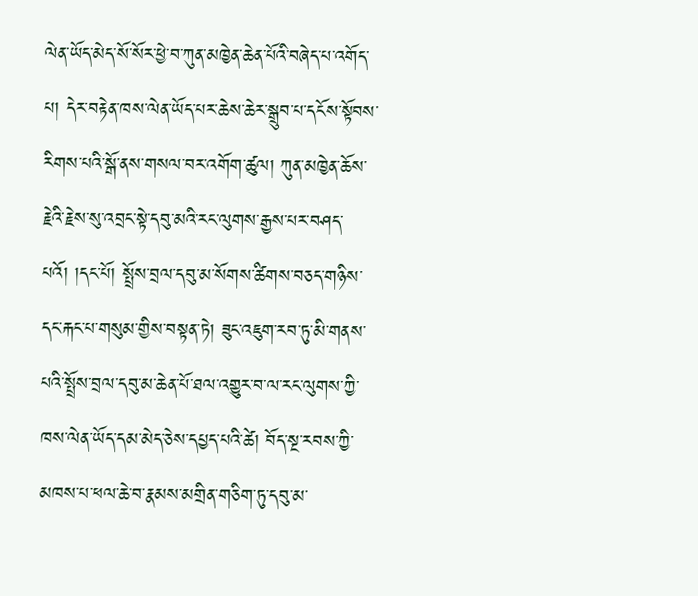ལེན་ཡོད་མེད་སོ་སོར་ཕྱེ་བ་ཀུན་མཁྱེན་ཆེན་པོའི་བཞེད་པ་འགོད་པ། དེར་བརྟེན་ཁས་ལེན་ཡོད་པར་ཆེས་ཆེར་སྒྲུབ་པ་དངོས་སྟོབས་རིགས་པའི་སྒོ་ནས་གསལ་བར་འགོག་ཚུལ། ཀུན་མཁྱེན་ཆོས་རྗེའི་རྗེས་སུ་འབྲང་སྟེ་དབུ་མའི་རང་ལུགས་རྒྱས་པར་བཤད་པའོ། །དང་པོ། སྤྲོས་བྲལ་དབུ་མ་སོགས་ཚིགས་བཅད་གཉིས་དང་རྐང་པ་གསུམ་གྱིས་བསྟན་ཏེ། ཟུང་འཇུག་རབ་ཏུ་མི་གནས་པའི་སྤྲོས་བྲལ་དབུ་མ་ཆེན་པོ་ཐལ་འགྱུར་བ་ལ་རང་ལུགས་ཀྱི་ཁས་ལེན་ཡོད་དམ་མེད་ཅེས་དཔྱད་པའི་ཚེ། བོད་སྔ་རབས་ཀྱི་མཁས་པ་ཕལ་ཆེ་བ་རྣམས་མགྲིན་གཅིག་ཏུ་དབུ་མ་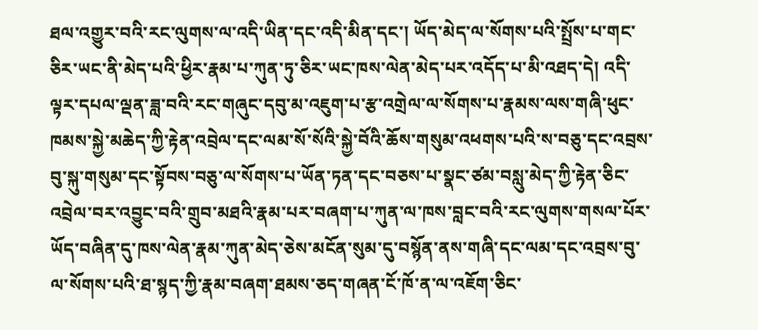ཐལ་འགྱུར་བའི་རང་ལུགས་ལ་འདི་ཡིན་དང་འདི་མིན་དང་། ཡོད་མེད་ལ་སོགས་པའི་སྤྲོས་པ་གང་ཅིར་ཡང་ནི་མེད་པའི་ཕྱིར་རྣམ་པ་ཀུན་ཏུ་ཅིར་ཡང་ཁས་ལེན་མེད་པར་འདོད་པ་མི་འཐད་དེ། འདི་ལྟར་དཔལ་ལྡན་ཟླ་བའི་རང་གཞུང་དབུ་མ་འཇུག་པ་རྩ་འགྲེལ་ལ་སོགས་པ་རྣམས་ལས་གཞི་ཕུང་ཁམས་སྐྱེ་མཆེད་ཀྱི་རྟེན་འབྲེལ་དང་ལམ་སོ་སོའི་སྐྱེ་བོའི་ཆོས་གསུམ་འཕགས་པའི་ས་བཅུ་དང་འབྲས་བུ་སྐུ་གསུམ་དང་སྟོབས་བཅུ་ལ་སོགས་པ་ཡོན་ཏན་དང་བཅས་པ་སྣང་ཙམ་བསླུ་མེད་ཀྱི་རྟེན་ཅིང་འབྲེལ་བར་འབྱུང་བའི་གྲུབ་མཐའི་རྣམ་པར་བཞག་པ་ཀུན་ལ་ཁས་བླང་བའི་རང་ལུགས་གསལ་པོར་ཡོད་བཞིན་དུ་ཁས་ལེན་རྣམ་ཀུན་མེད་ཅེས་མངོན་སུམ་དུ་བསྙོན་ནས་གཞི་དང་ལམ་དང་འབྲས་བུ་ལ་སོགས་པའི་ཐ་སྙད་ཀྱི་རྣམ་བཞག་ཐམས་ཅད་གཞན་ངོ་ཁོ་ན་ལ་འཇོག་ཅིང་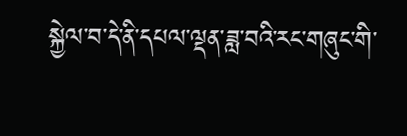སྐྱེལ་བ་དེ་ནི་དཔལ་ལྡན་ཟླ་བའི་རང་གཞུང་གི་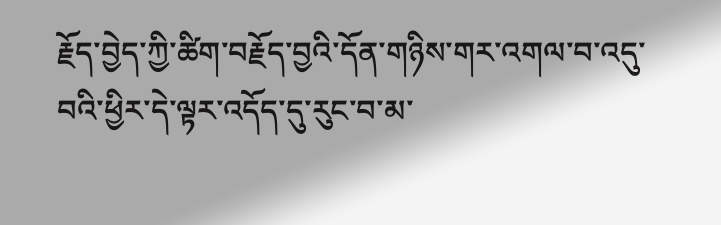རྗོད་བྱེད་ཀྱི་ཚིག་བརྗོད་བྱའི་དོན་གཉིས་གར་འགལ་བ་འདུ་བའི་ཕྱིར་དེ་ལྟར་འདོད་དུ་རུང་བ་མ་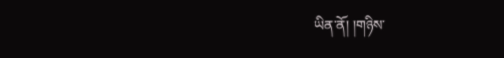ཡིན་ནོ། །གཉིས་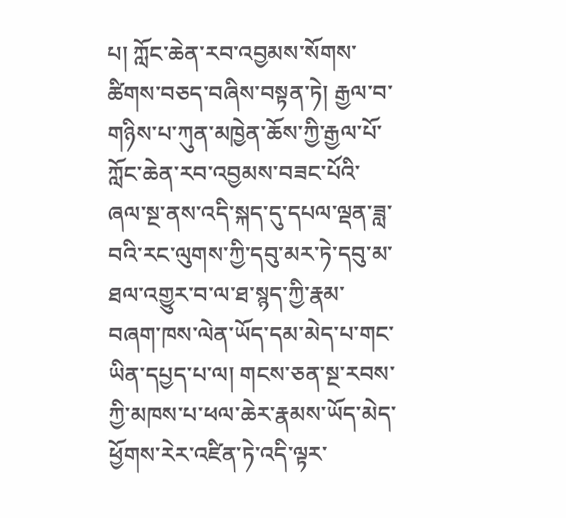པ། ཀློང་ཆེན་རབ་འབྱམས་སོགས་ཚིགས་བཅད་བཞིས་བསྟན་ཏེ། རྒྱལ་བ་གཉིས་པ་ཀུན་མཁྱེན་ཆོས་ཀྱི་རྒྱལ་པོ་ཀློང་ཆེན་རབ་འབྱམས་བཟང་པོའི་ཞལ་སྔ་ནས་འདི་སྐད་དུ་དཔལ་ལྡན་ཟླ་བའི་རང་ལུགས་ཀྱི་དབུ་མར་ཏེ་དབུ་མ་ཐལ་འགྱུར་བ་ལ་ཐ་སྙད་ཀྱི་རྣམ་བཞག་ཁས་ལེན་ཡོད་དམ་མེད་པ་གང་ཡིན་དཔྱད་པ་ལ། གངས་ཅན་སྔ་རབས་ཀྱི་མཁས་པ་ཕལ་ཆེར་རྣམས་ཡོད་མེད་ཕྱོགས་རེར་འཛིན་ཏེ་འདི་ལྟར་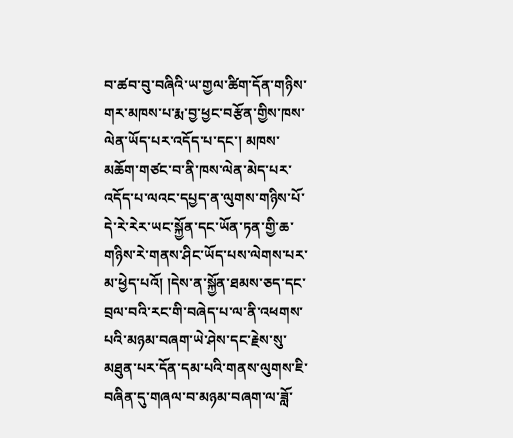བ་ཚབ་བུ་བཞིའི་ཡ་གྱལ་ཚིག་དོན་གཉིས་གར་མཁས་པ་རྨ་བྱ་ཕྱང་བརྩོན་གྱིས་ཁས་ལེན་ཡོད་པར་འདོད་པ་དང་། མཁས་མཆོག་གཙང་བ་ནི་ཁས་ལེན་མེད་པར་འདོད་པ་ལའང་དཔྱད་ན་ལུགས་གཉིས་པོ་དེ་རེ་རེར་ཡང་སྐྱོན་དང་ཡོན་ཏན་གྱི་ཆ་གཉིས་རེ་གནས་ཤིང་ཡོད་པས་ལེགས་པར་མ་ཕྱེད་པའོ། །དེས་ན་སྐྱོན་ཐམས་ཅད་དང་བྲལ་བའི་རང་གི་བཞེད་པ་ལ་ནི་འཕགས་པའི་མཉམ་བཞག་ཡེ་ཤེས་དང་རྗེས་སུ་མཐུན་པར་དོན་དམ་པའི་གནས་ལུགས་ཇི་བཞིན་དུ་གཞལ་བ་མཉམ་བཞག་ལ་ཟློ་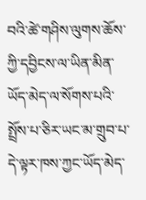བའི་ཚེ་གཤིས་ལུགས་ཆོས་ཀྱི་དབྱིངས་ལ་ཡིན་མིན་ཡོད་མེད་ལ་སོགས་པའི་སྤྲོས་པ་ཅིར་ཡང་མ་གྲུབ་པ་དེ་ལྟར་ཁས་ཀྱང་ཡོད་མེད་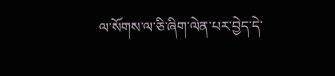ལ་སོགས་ལ་ཅི་ཞིག་ལེན་པར་བྱེད་དེ་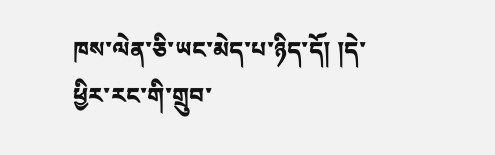ཁས་ལེན་ཅི་ཡང་མེད་པ་ཉིད་དོ། །དེ་ཕྱིར་རང་གི་གྲུབ་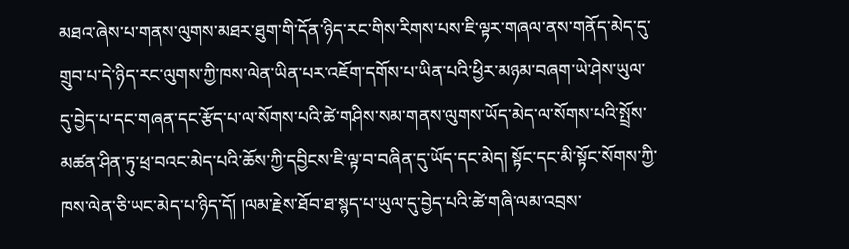མཐའ་ཞེས་པ་གནས་ལུགས་མཐར་ཐུག་གི་དོན་ཉིད་རང་གིས་རིགས་པས་ཇི་ལྟར་གཞལ་ནས་གནོད་མེད་དུ་གྲུབ་པ་དེ་ཉིད་རང་ལུགས་ཀྱི་ཁས་ལེན་ཡིན་པར་འཇོག་དགོས་པ་ཡིན་པའི་ཕྱིར་མཉམ་བཞག་ཡེ་ཤེས་ཡུལ་དུ་བྱེད་པ་དང་གཞན་དང་རྩོད་པ་ལ་སོགས་པའི་ཚེ་གཤིས་སམ་གནས་ལུགས་ཡོད་མེད་ལ་སོགས་པའི་སྤྲོས་མཚན་ཤིན་ཏུ་ཕྲ་བའང་མེད་པའི་ཆོས་ཀྱི་དབྱིངས་ཇི་ལྟ་བ་བཞིན་དུ་ཡོད་དང་མེད། སྟོང་དང་མི་སྟོང་སོགས་ཀྱི་ཁས་ལེན་ཅི་ཡང་མེད་པ་ཉིད་དོ། །ལམ་རྗེས་ཐོབ་ཐ་སྙད་པ་ཡུལ་དུ་བྱེད་པའི་ཚེ་གཞི་ལམ་འབྲས་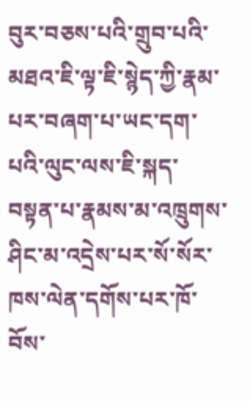བུར་བཅས་པའི་གྲུབ་པའི་མཐའ་ཇི་ལྟ་ཇི་སྙེད་ཀྱི་རྣམ་པར་བཞག་པ་ཡང་དག་པའི་ལུང་ལས་ཇི་སྐད་བསྟན་པ་རྣམས་མ་འཁྲུགས་ཤིང་མ་འདྲེས་པར་སོ་སོར་ཁས་ལེན་དགོས་པར་ཁོ་བོས་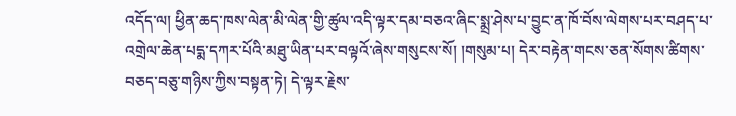འདོད་ལ། ཕྱིན་ཆད་ཁས་ལེན་མི་ལེན་གྱི་ཚུལ་འདི་ལྟར་དམ་བཅའ་ཞིང་སྨྲ་ཤེས་པ་བྱུང་ན་ཁོ་བོས་ལེགས་པར་བཤད་པ་འགྲེལ་ཆེན་པདྨ་དཀར་པོའི་མཐུ་ཡིན་པར་བལྟའོ་ཞེས་གསུངས་སོ། །གསུམ་པ། དེར་བརྟེན་གངས་ཅན་སོགས་ཚིགས་བཅད་བཅུ་གཉིས་ཀྱིས་བསྟན་ཏེ། དེ་ལྟར་རྗེས་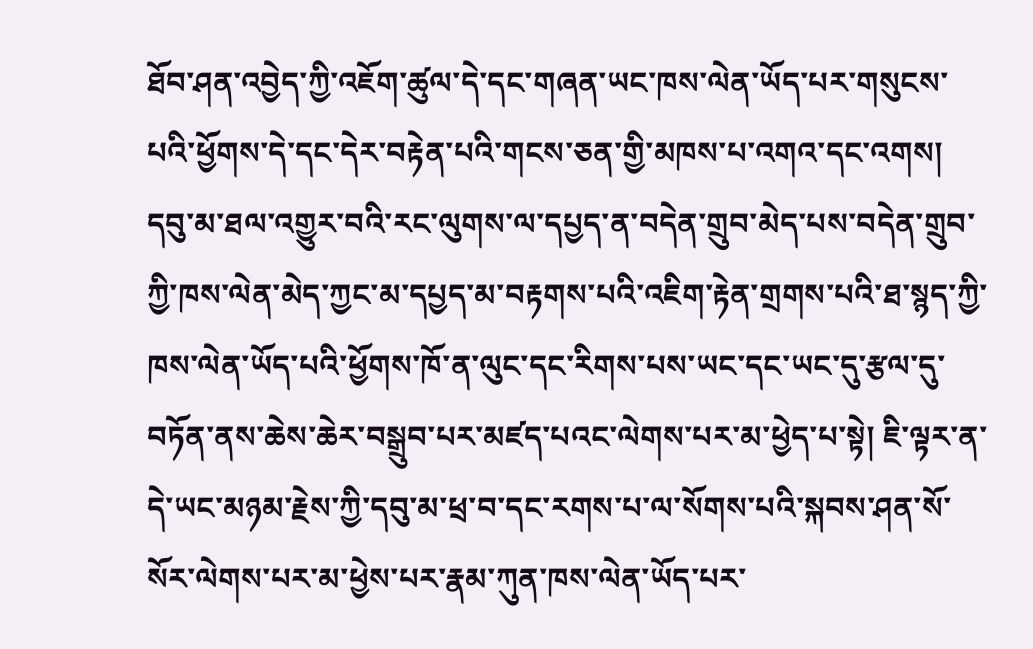ཐོབ་ཤན་འབྱེད་ཀྱི་འཇོག་ཚུལ་དེ་དང་གཞན་ཡང་ཁས་ལེན་ཡོད་པར་གསུངས་པའི་ཕྱོགས་དེ་དང་དེར་བརྟེན་པའི་གངས་ཅན་གྱི་མཁས་པ་འགའ་དང་འགས། དབུ་མ་ཐལ་འགྱུར་བའི་རང་ལུགས་ལ་དཔྱད་ན་བདེན་གྲུབ་མེད་པས་བདེན་གྲུབ་ཀྱི་ཁས་ལེན་མེད་ཀྱང་མ་དཔྱད་མ་བརྟགས་པའི་འཇིག་རྟེན་གྲགས་པའི་ཐ་སྙད་ཀྱི་ཁས་ལེན་ཡོད་པའི་ཕྱོགས་ཁོ་ན་ལུང་དང་རིགས་པས་ཡང་དང་ཡང་དུ་རྩལ་དུ་བཏོན་ནས་ཆེས་ཆེར་བསྒྲུབ་པར་མཛད་པའང་ལེགས་པར་མ་ཕྱེད་པ་སྟེ། ཇི་ལྟར་ན་དེ་ཡང་མཉམ་རྗེས་ཀྱི་དབུ་མ་ཕྲ་བ་དང་རགས་པ་ལ་སོགས་པའི་སྐབས་ཤན་སོ་སོར་ལེགས་པར་མ་ཕྱེས་པར་རྣམ་ཀུན་ཁས་ལེན་ཡོད་པར་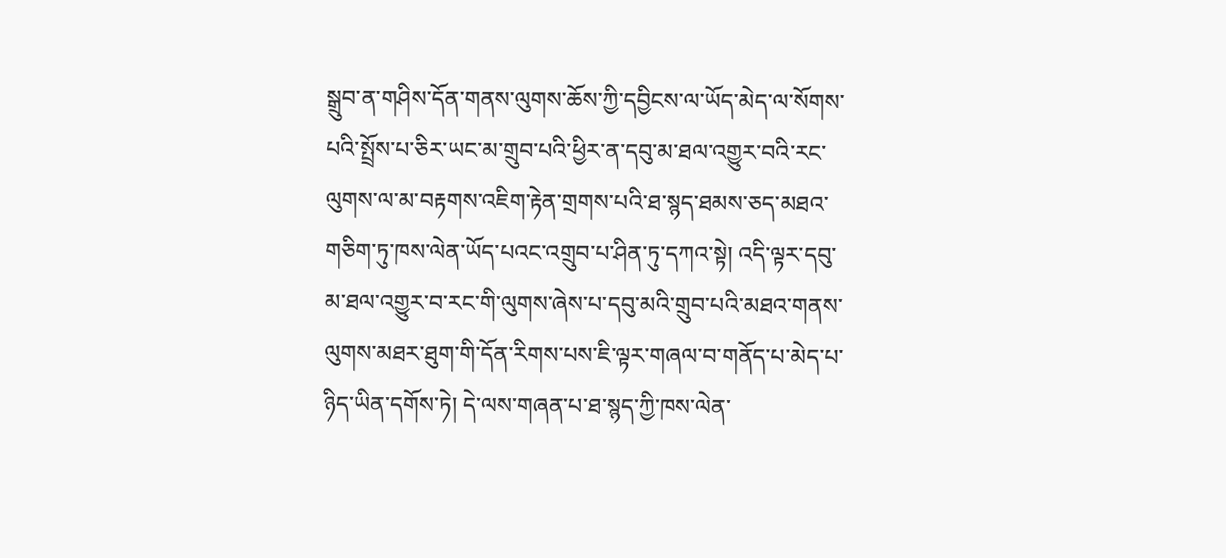སྒྲུབ་ན་གཤིས་དོན་གནས་ལུགས་ཆོས་ཀྱི་དབྱིངས་ལ་ཡོད་མེད་ལ་སོགས་པའི་སྤྲོས་པ་ཅིར་ཡང་མ་གྲུབ་པའི་ཕྱིར་ན་དབུ་མ་ཐལ་འགྱུར་བའི་རང་ལུགས་ལ་མ་བརྟགས་འཇིག་རྟེན་གྲགས་པའི་ཐ་སྙད་ཐམས་ཅད་མཐའ་གཅིག་ཏུ་ཁས་ལེན་ཡོད་པའང་འགྲུབ་པ་ཤིན་ཏུ་དཀའ་སྟེ། འདི་ལྟར་དབུ་མ་ཐལ་འགྱུར་བ་རང་གི་ལུགས་ཞེས་པ་དབུ་མའི་གྲུབ་པའི་མཐའ་གནས་ལུགས་མཐར་ཐུག་གི་དོན་རིགས་པས་ཇི་ལྟར་གཞལ་བ་གནོད་པ་མེད་པ་ཉིད་ཡིན་དགོས་ཏེ། དེ་ལས་གཞན་པ་ཐ་སྙད་ཀྱི་ཁས་ལེན་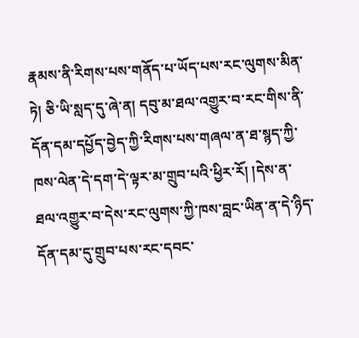རྣམས་ནི་རིགས་པས་གནོད་པ་ཡོད་པས་རང་ལུགས་མིན་ཏེ། ཅི་ཡི་སླད་དུ་ཞེ་ན། དབུ་མ་ཐལ་འགྱུར་བ་རང་གིས་ནི་དོན་དམ་དཔྱོད་བྱེད་ཀྱི་རིགས་པས་གཞལ་ན་ཐ་སྙད་ཀྱི་ཁས་ལེན་དེ་དག་དེ་ལྟར་མ་གྲུབ་པའི་ཕྱིར་རོ། །དེས་ན་ཐལ་འགྱུར་བ་དེས་རང་ལུགས་ཀྱི་ཁས་བླང་ཡིན་ན་དེ་ཉིད་དོན་དམ་དུ་གྲུབ་པས་རང་དབང་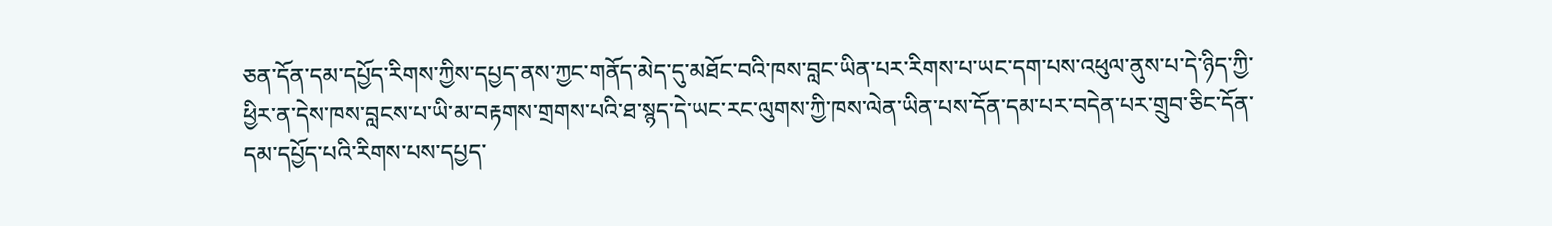ཅན་དོན་དམ་དཔྱོད་རིགས་ཀྱིས་དཔྱད་ནས་ཀྱང་གནོད་མེད་དུ་མཐོང་བའི་ཁས་བླང་ཡིན་པར་རིགས་པ་ཡང་དག་པས་འཕུལ་ནུས་པ་དེ་ཉིད་ཀྱི་ཕྱིར་ན་དེས་ཁས་བླངས་པ་ཡི་མ་བརྟགས་གྲགས་པའི་ཐ་སྙད་དེ་ཡང་རང་ལུགས་ཀྱི་ཁས་ལེན་ཡིན་པས་དོན་དམ་པར་བདེན་པར་གྲུབ་ཅིང་དོན་དམ་དཔྱོད་པའི་རིགས་པས་དཔྱད་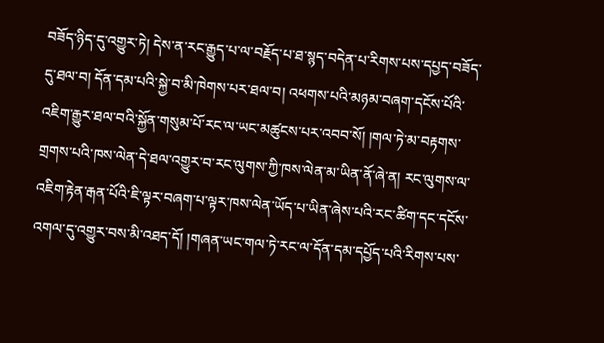བཟོད་ཉིད་དུ་འགྱུར་ཏེ། དེས་ན་རང་རྒྱུད་པ་ལ་བརྗོད་པ་ཐ་སྙད་བདེན་པ་རིགས་པས་དཔྱད་བཟོད་དུ་ཐལ་བ། དོན་དམ་པའི་སྐྱེ་བ་མི་ཁེགས་པར་ཐལ་བ། འཕགས་པའི་མཉམ་བཞག་དངོས་པོའི་འཇིག་རྒྱུར་ཐལ་བའི་སྐྱོན་གསུམ་པོ་རང་ལ་ཡང་མཚུངས་པར་འབབ་སོ། །གལ་ཏེ་མ་བརྟགས་གྲགས་པའི་ཁས་ལེན་དེ་ཐལ་འགྱུར་བ་རང་ལུགས་ཀྱི་ཁས་ལེན་མ་ཡིན་ནོ་ཞེ་ན། རང་ལུགས་ལ་འཇིག་རྟེན་རྒན་པོའི་ཇི་ལྟར་བཞག་པ་ལྟར་ཁས་ལེན་ཡོད་པ་ཡིན་ཞེས་པའི་རང་ཚིག་དང་དངོས་འགལ་དུ་འགྱུར་བས་མི་འཐད་དོ། །གཞན་ཡང་གལ་ཏེ་རང་ལ་དོན་དམ་དཔྱོད་པའི་རིགས་པས་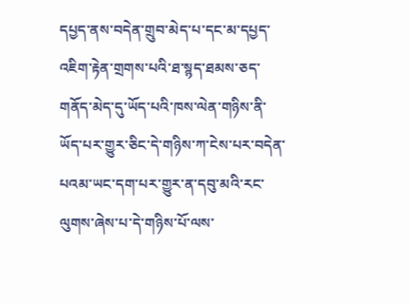དཔྱད་ནས་བདེན་གྲུབ་མེད་པ་དང་མ་དཔྱད་འཇིག་རྟེན་གྲགས་པའི་ཐ་སྙད་ཐམས་ཅད་གནོད་མེད་དུ་ཡོད་པའི་ཁས་ལེན་གཉིས་ནི་ཡོད་པར་གྱུར་ཅིང་དེ་གཉིས་ཀ་ངེས་པར་བདེན་པའམ་ཡང་དག་པར་གྱུར་ན་དབུ་མའི་རང་ལུགས་ཞེས་པ་དེ་གཉིས་པོ་ལས་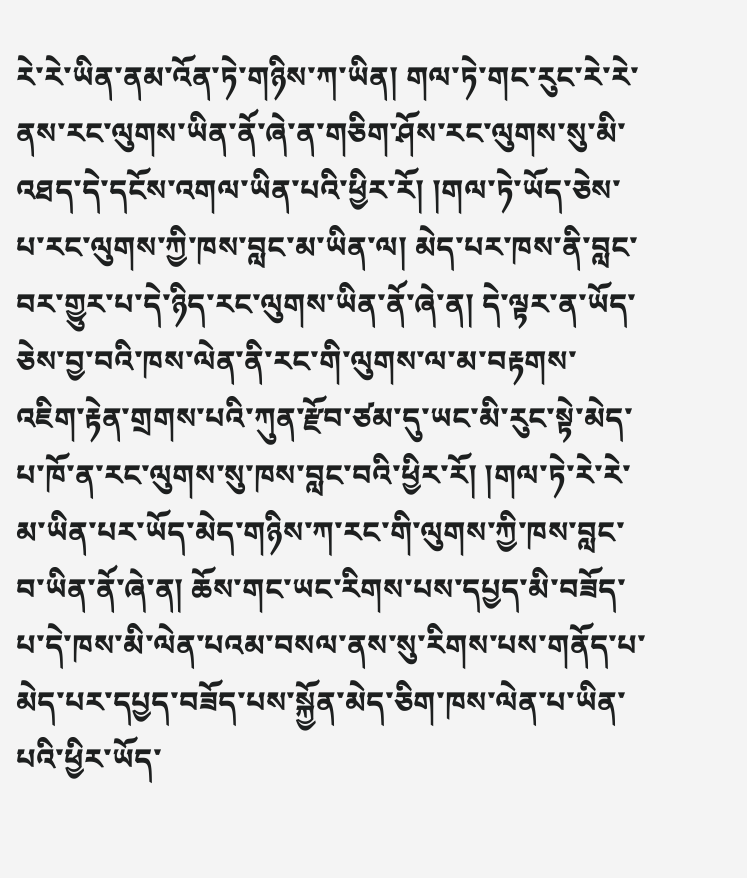རེ་རེ་ཡིན་ནམ་འོན་ཏེ་གཉིས་ཀ་ཡིན། གལ་ཏེ་གང་རུང་རེ་རེ་ནས་རང་ལུགས་ཡིན་ནོ་ཞེ་ན་གཅིག་ཤོས་རང་ལུགས་སུ་མི་འཐད་དེ་དངོས་འགལ་ཡིན་པའི་ཕྱིར་རོ། །གལ་ཏེ་ཡོད་ཅེས་པ་རང་ལུགས་ཀྱི་ཁས་བླང་མ་ཡིན་ལ། མེད་པར་ཁས་ནི་བླང་བར་གྱུར་པ་དེ་ཉིད་རང་ལུགས་ཡིན་ནོ་ཞེ་ན། དེ་ལྟར་ན་ཡོད་ཅེས་བྱ་བའི་ཁས་ལེན་ནི་རང་གི་ལུགས་ལ་མ་བརྟགས་འཇིག་རྟེན་གྲགས་པའི་ཀུན་རྫོབ་ཙམ་དུ་ཡང་མི་རུང་སྟེ་མེད་པ་ཁོ་ན་རང་ལུགས་སུ་ཁས་བླང་བའི་ཕྱིར་རོ། །གལ་ཏེ་རེ་རེ་མ་ཡིན་པར་ཡོད་མེད་གཉིས་ཀ་རང་གི་ལུགས་ཀྱི་ཁས་བླང་བ་ཡིན་ནོ་ཞེ་ན། ཆོས་གང་ཡང་རིགས་པས་དཔྱད་མི་བཟོད་པ་དེ་ཁས་མི་ལེན་པའམ་བསལ་ནས་སུ་རིགས་པས་གནོད་པ་མེད་པར་དཔྱད་བཟོད་པས་སྐྱོན་མེད་ཅིག་ཁས་ལེན་པ་ཡིན་པའི་ཕྱིར་ཡོད་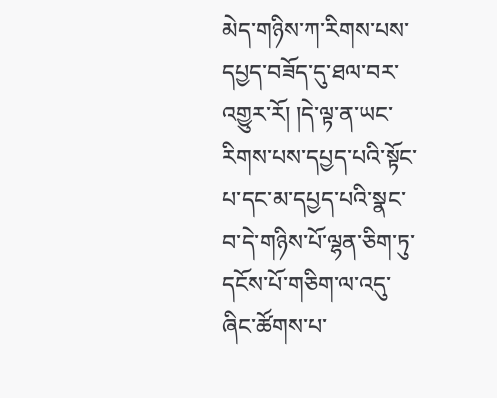མེད་གཉིས་ཀ་རིགས་པས་དཔྱད་བཟོད་དུ་ཐལ་བར་འགྱུར་རོ། །དེ་ལྟ་ན་ཡང་རིགས་པས་དཔྱད་པའི་སྟོང་པ་དང་མ་དཔྱད་པའི་སྣང་བ་དེ་གཉིས་པོ་ལྷན་ཅིག་ཏུ་དངོས་པོ་གཅིག་ལ་འདུ་ཞིང་ཚོགས་པ་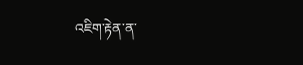འཇིག་རྟེན་ན་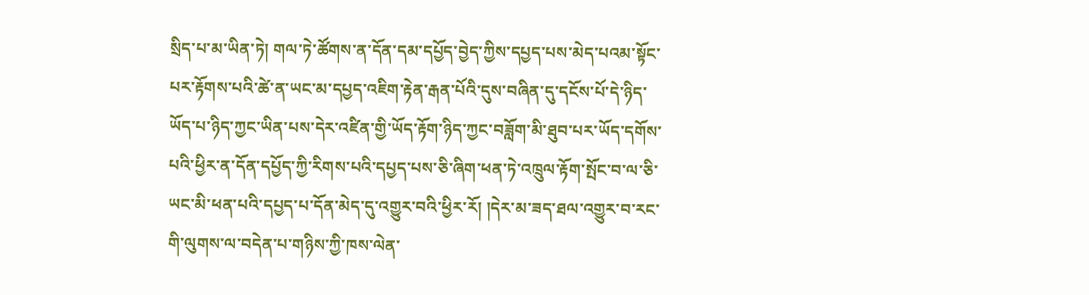སྲིད་པ་མ་ཡིན་ཏེ། གལ་ཏེ་ཚོགས་ན་དོན་དམ་དཔྱོད་བྱེད་ཀྱིས་དཔྱད་པས་མེད་པའམ་སྟོང་པར་རྟོགས་པའི་ཚེ་ན་ཡང་མ་དཔྱད་འཇིག་རྟེན་རྒན་པོའི་དུས་བཞིན་དུ་དངོས་པོ་དེ་ཉིད་ཡོད་པ་ཉིད་ཀྱང་ཡིན་པས་དེར་འཛིན་གྱི་ཡོད་རྟོག་ཉིད་ཀྱང་བཟློག་མི་ཐུབ་པར་ཡོད་དགོས་པའི་ཕྱིར་ན་དོན་དཔྱོད་ཀྱི་རིགས་པའི་དཔྱད་པས་ཅི་ཞིག་ཕན་ཏེ་འཁྲུལ་རྟོག་སྤོང་བ་ལ་ཅི་ཡང་མི་ཕན་པའི་དཔྱད་པ་དོན་མེད་དུ་འགྱུར་བའི་ཕྱིར་རོ། །དེར་མ་ཟད་ཐལ་འགྱུར་བ་རང་གི་ལུགས་ལ་བདེན་པ་གཉིས་ཀྱི་ཁས་ལེན་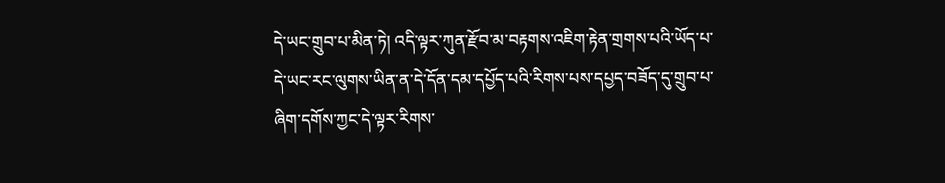དེ་ཡང་གྲུབ་པ་མིན་ཏེ། འདི་ལྟར་ཀུན་རྫོབ་མ་བརྟགས་འཇིག་རྟེན་གྲགས་པའི་ཡོད་པ་དེ་ཡང་རང་ལུགས་ཡིན་ན་དེ་དོན་དམ་དཔྱོད་པའི་རིགས་པས་དཔྱད་བཟོད་དུ་གྲུབ་པ་ཞིག་དགོས་ཀྱང་དེ་ལྟར་རིགས་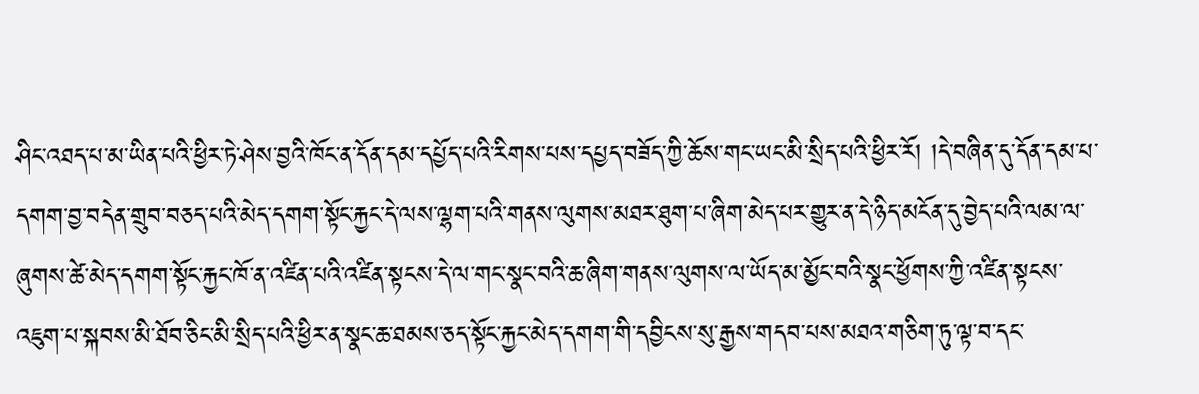ཤིང་འཐད་པ་མ་ཡིན་པའི་ཕྱིར་ཏེ་ཤེས་བྱའི་ཁོང་ན་དོན་དམ་དཔྱོད་པའི་རིགས་པས་དཔྱད་བཟོད་ཀྱི་ཆོས་གང་ཡང་མི་སྲིད་པའི་ཕྱིར་རོ། །དེ་བཞིན་དུ་དོན་དམ་པ་དགག་བྱ་བདེན་གྲུབ་བཅད་པའི་མེད་དགག་སྟོང་རྐྱང་དེ་ལས་ལྷག་པའི་གནས་ལུགས་མཐར་ཐུག་པ་ཞིག་མེད་པར་གྱུར་ན་དེ་ཉིད་མངོན་དུ་བྱེད་པའི་ལམ་ལ་ཞུགས་ཚེ་མེད་དགག་སྟོང་རྐྱང་ཁོ་ན་འཛིན་པའི་འཛིན་སྟངས་དེ་ལ་གང་སྣང་བའི་ཆ་ཞིག་གནས་ལུགས་ལ་ཡོད་མ་མྱོང་བའི་སྣང་ཕྱོགས་ཀྱི་འཛིན་སྟངས་འཇུག་པ་སྐབས་མི་ཐོབ་ཅིང་མི་སྲིད་པའི་ཕྱིར་ན་སྣང་ཆ་ཐམས་ཅད་སྟོང་རྐྱང་མེད་དགག་གི་དབྱིངས་སུ་རྒྱས་གདབ་པས་མཐའ་གཅིག་ཏུ་ལྟ་བ་དང་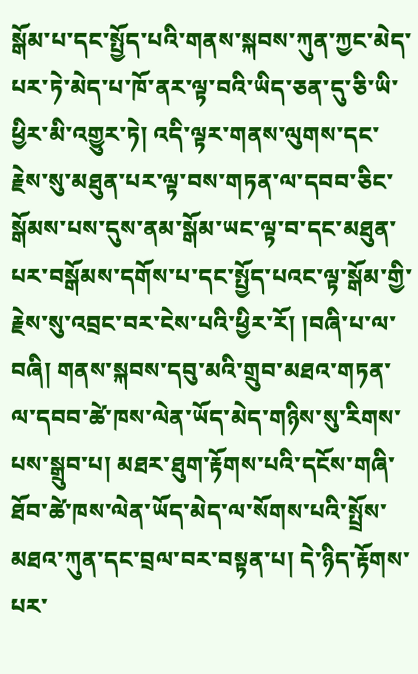སྒོམ་པ་དང་སྤྱོད་པའི་གནས་སྐབས་ཀུན་ཀྱང་མེད་པར་ཏེ་མེད་པ་ཁོ་ནར་ལྟ་བའི་ཡིད་ཅན་དུ་ཅི་ཡི་ཕྱིར་མི་འགྱུར་ཏེ། འདི་ལྟར་གནས་ལུགས་དང་རྗེས་སུ་མཐུན་པར་ལྟ་བས་གཏན་ལ་དབབ་ཅིང་སྒོམས་པས་དུས་ནམ་སྒོམ་ཡང་ལྟ་བ་དང་མཐུན་པར་བསྒོམས་དགོས་པ་དང་སྤྱོད་པའང་ལྟ་སྒོམ་གྱི་རྗེས་སུ་འབྲང་བར་ངེས་པའི་ཕྱིར་རོ། །བཞི་པ་ལ་བཞི། གནས་སྐབས་དབུ་མའི་གྲུབ་མཐའ་གཏན་ལ་དབབ་ཚེ་ཁས་ལེན་ཡོད་མེད་གཉིས་སུ་རིགས་པས་སྒྲུབ་པ། མཐར་ཐུག་རྟོགས་པའི་དངོས་གཞི་ཐོབ་ཚེ་ཁས་ལེན་ཡོད་མེད་ལ་སོགས་པའི་སྤྲོས་མཐའ་ཀུན་དང་བྲལ་བར་བསྟན་པ། དེ་ཉིད་རྟོགས་པར་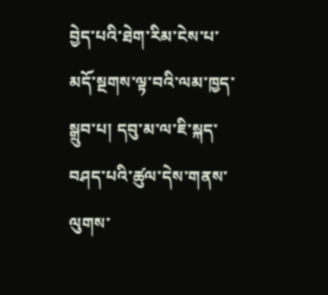བྱེད་པའི་ཐེག་རིམ་ངེས་པ་མདོ་སྔགས་ལྟ་བའི་ལམ་ཁྱད་སྒྲུབ་པ། དབུ་མ་ལ་ཇི་སྐད་བཤད་པའི་ཚུལ་དེས་གནས་ལུགས་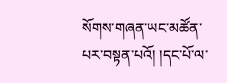སོགས་གཞན་ཡང་མཚོན་པར་བསྟན་པའོ། །དང་པོ་ལ་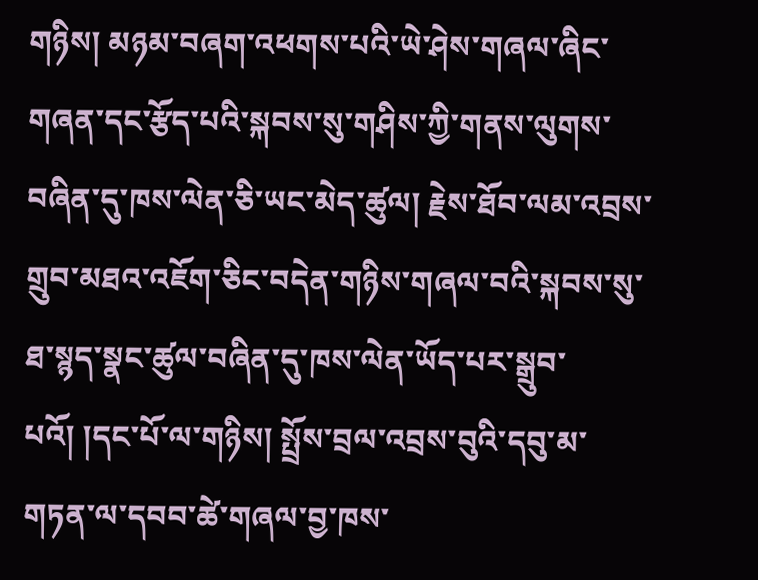གཉིས། མཉམ་བཞག་འཕགས་པའི་ཡེ་ཤེས་གཞལ་ཞིང་གཞན་དང་རྩོད་པའི་སྐབས་སུ་གཤིས་ཀྱི་གནས་ལུགས་བཞིན་དུ་ཁས་ལེན་ཅི་ཡང་མེད་ཚུལ། རྗེས་ཐོབ་ལམ་འབྲས་གྲུབ་མཐའ་འཇོག་ཅིང་བདེན་གཉིས་གཞལ་བའི་སྐབས་སུ་ཐ་སྙད་སྣང་ཚུལ་བཞིན་དུ་ཁས་ལེན་ཡོད་པར་སྒྲུབ་པའོ། །དང་པོ་ལ་གཉིས། སྤྲོས་བྲལ་འབྲས་བུའི་དབུ་མ་གཏན་ལ་དབབ་ཚེ་གཞལ་བྱ་ཁས་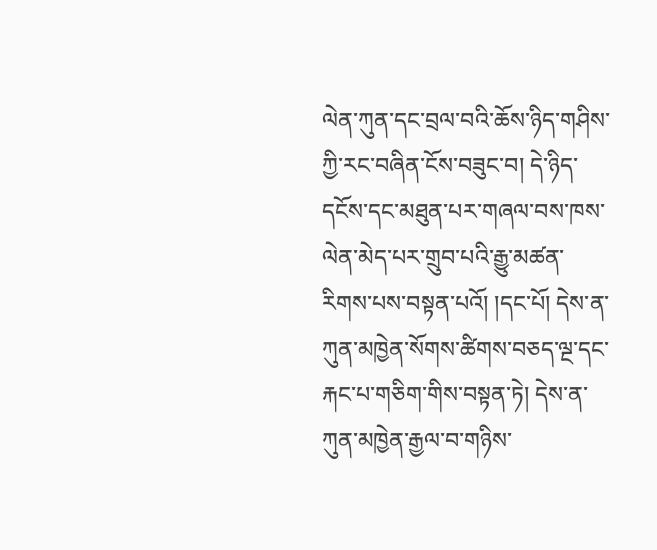ལེན་ཀུན་དང་བྲལ་བའི་ཆོས་ཉིད་གཤིས་ཀྱི་རང་བཞིན་ངོས་བཟུང་བ། དེ་ཉིད་དངོས་དང་མཐུན་པར་གཞལ་བས་ཁས་ལེན་མེད་པར་གྲུབ་པའི་རྒྱུ་མཚན་རིགས་པས་བསྟན་པའོ། །དང་པོ། དེས་ན་ཀུན་མཁྱེན་སོགས་ཚིགས་བཅད་ལྔ་དང་རྐང་པ་གཅིག་གིས་བསྟན་ཏེ། དེས་ན་ཀུན་མཁྱེན་རྒྱལ་བ་གཉིས་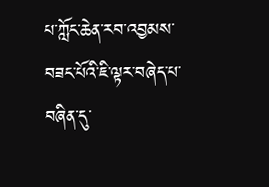པ་ཀློང་ཆེན་རབ་འབྱམས་བཟང་པོའི་ཇི་ལྟར་བཞེད་པ་བཞིན་དུ་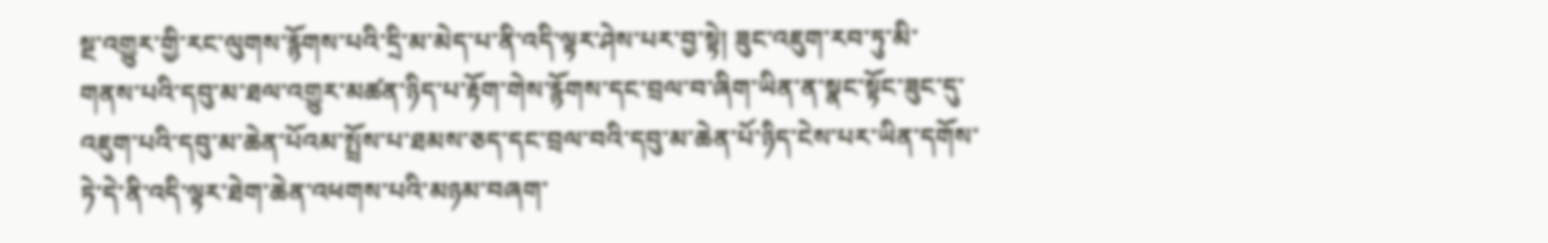སྔ་འགྱུར་གྱི་རང་ལུགས་རྙོགས་པའི་དྲི་མ་མེད་པ་ནི་འདི་ལྟར་ཤེས་པར་བྱ་སྟེ། ཟུང་འཇུག་རབ་ཏུ་མི་གནས་པའི་དབུ་མ་ཐལ་འགྱུར་མཚན་ཉིད་པ་རྟོག་གེས་རྙོགས་དང་བྲལ་བ་ཞིག་ཡིན་ན་སྣང་སྟོང་ཟུང་དུ་འཇུག་པའི་དབུ་མ་ཆེན་པོའམ་སྤྲོས་པ་ཐམས་ཅད་དང་བྲལ་བའི་དབུ་མ་ཆེན་པོ་ཉིད་ངེས་པར་ཡིན་དགོས་ཏེ་དེ་ནི་འདི་ལྟར་ཐེག་ཆེན་འཕགས་པའི་མཉམ་བཞག་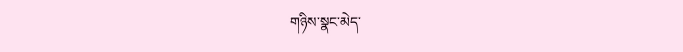གཉིས་སྣང་མེད་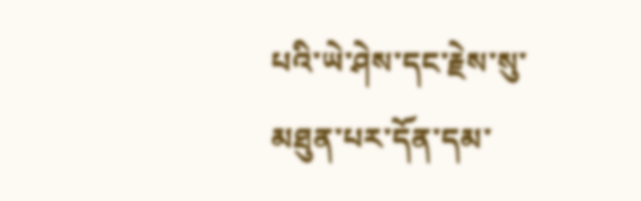པའི་ཡེ་ཤེས་དང་རྗེས་སུ་མཐུན་པར་དོན་དམ་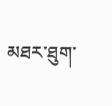མཐར་ཐུག་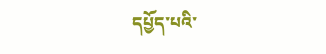དཔྱོད་པའི་